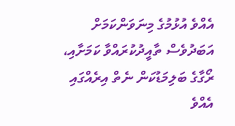އެއްވެ އުޅުމުގެ މިނަވަންކަމަށް އަބަދުވެސް ތާއީދުކުރައްވާ ކަމަށާއި، ރޯގާގެ ބަލިމަޑުކަން ނެތް އިރެއްގައި އެއްވެ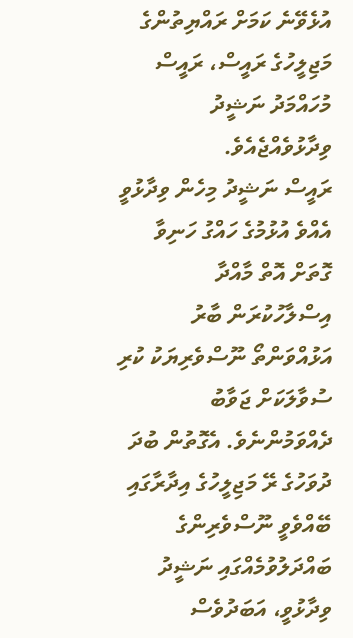އުޅެވޭނެ ކަމަށް ރައްޔިތުންގެ މަޖިލީހުގެ ރައީސް، ރައީސް މުހައްމަދު ނަޝީދު ވިދާޅުވެއްޖެއެވެ.
ރައީސް ނަޝީދު މިހެން ވިދާޅުވީ އެއްވެ އުޅުމުގެ ހައްގު ހަނިވާ ގޮތަށް އޮތް މާއްދާ އިސްލާހުކުރަން ބާރު އަޅުއްވަންތޯ ނޫސްވެރިޔަކު ކުރި ސުވާލަކަށް ޖަވާބު ދެއްވަމުންނެވެ. އެގޮތުން ބުދަ ދުވަހުގެ ރޭ މަޖިލީހުގެ އިދާރާގައި ބޭއްވެވީ ނޫސްވެރިންގެ ބައްދަލުވުމެއްގައި ނަޝީދު ވިދާޅުވީ، އަބަދުވެސް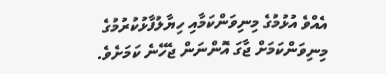އެއްވެ އުޅުމުގެ މިނިވަންކަމާއި ހިޔާލުފާޅުކުރުމުގެ މިނިވަންކަމަށް ޖާގަ އޮންނަން ޖެހޭނެ ކަމަށެވެ.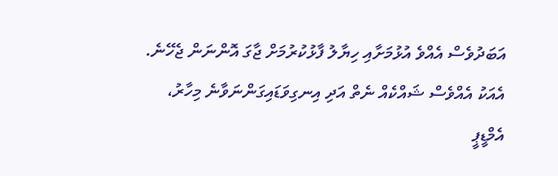އަބަދުވެސް އެއްވެ އުޅުމަށާއި ހިޔާލު ފާޅުކުރުމަށް ޖާގަ އޮންނަން ޖެހޭނެ. އެއަކު އެއްވެސް ޝައްކެއް ނެތް އަދި އިނގިވަޑައިގަންނަވާނެ މިހާރު، އެމްޑީޕީ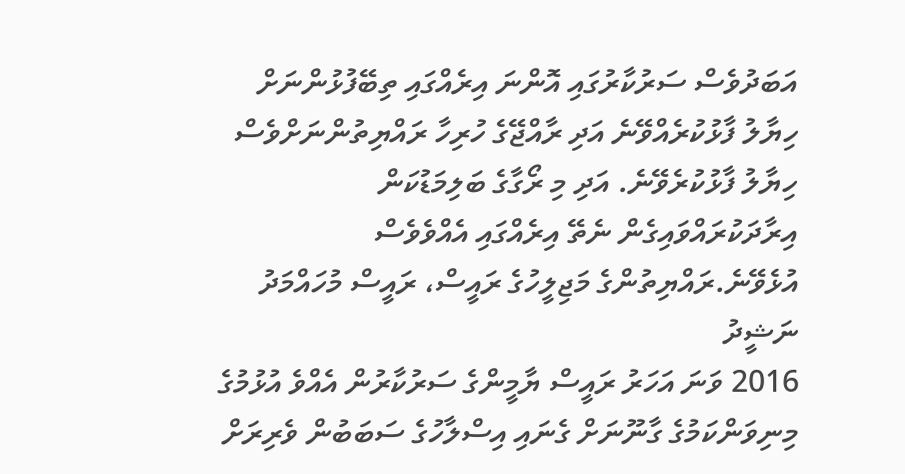އަބަދުވެސް ސަރުކާރުގައި އޮންނަ އިރެއްގައި ތިބޭފުޅުންނަށް ހިޔާލު ފާޅުކުރެއްވޭނެ އަދި ރާއްޖޭގެ ހުރިހާ ރައްޔިތުންނަށްވެސް ހިޔާލު ފާޅުކުރެވޭނެ. އަދި މި ރޯގާގެ ބަލިމަޑުކަން އިރާދަކުރައްވައިގެން ނެތޭ އިރެއްގައި އެއްވެވެސް އުޅެވޭނެ.ރައްޔިތުންގެ މަޖިލީހުގެ ރައީސް، ރައީސް މުހައްމަދު ނަޝީދު
2016 ވަނަ އަހަރު ރައީސް ޔާމީންގެ ސަރުކާރުން އެއްވެ އުޅުމުގެ މިނިވަންކަމުގެ ގާނޫނަށް ގެނައި އިސްލާހުގެ ސަބަބުން ވެރިރަށް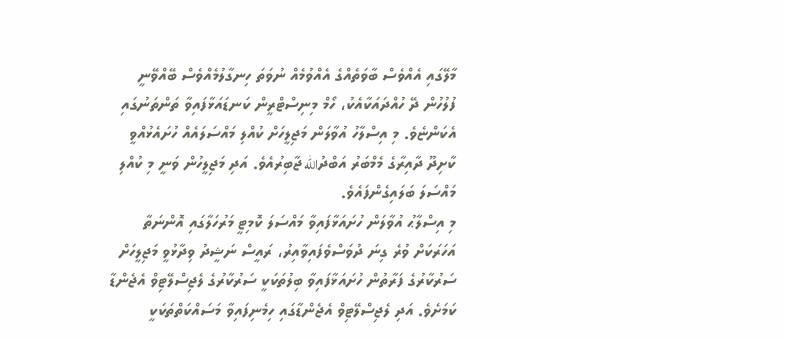މާލޭގައި އެއްވެސް ބާވަތެއްގެ އެއްވުމެއް ނުވަތަ ހިނގާލުމެއްވެސް ބޭއްވޭނީ ފުލުހުން ދޭ ހުއްދައަކާއެކު، ހޯމް މިނިސްޓްރީން ކަނޑައަޅާފައިވާ ތަންތަނުގައި އެކަންޏެވެ. މި އިސްލާހު އުވާލަން މަޖިލީހަށް ކުއްލި މައްސަލައެއް ހުށައެޅުއްވީ ކާށިދޫ ދާއިރާގެ މެމްބަރު އަބްދުالله ޖާބިރުއެވެ. އަދި މަޖިލީހުން ވަނީ މި ކުއްލި މައްސަލަ ބަލައިގެންފައެވެ.
މި އިސްލާޙު އުވާލަން ހުށައަޅާފައިވާ މައްސަލަ ކޮމިޓީ މަރުހަލާގައި އޮންނަތާ އަހަރަކަށް ވުރެ ގިނަ ދުވަސްވެފައިވާއިރު، ރައީސް ނަޝީދު ވިދާޅުވީ މަޖިލީހަށް ސަރުކާރުގެ ފަރާތުން ހުށައަޅާފައިވާ ބިލުތަކަކީ ސަރުކާރުގެ ލެޖިސްލޭޓިވް އެޖެންޑާ ކަމަށެވެ. އަދި ލެޖިސްލޭޓިވް އެޖެންޑާގައި ހިމެނިފައިވާ މަސައްކަތްތަކަކީ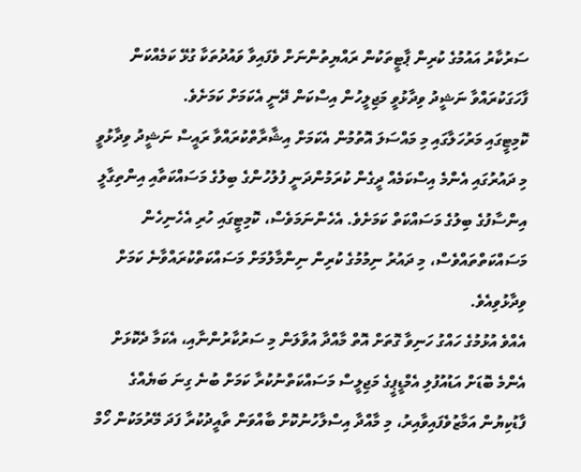ސަރުކާރު އައުމުގެ ކުރިން ޕާޓީތަކުން ރައްޔިތުންނަށް ވެފައިވާ ވައުދުތަކާ ގުޅޭ ކަމެއްކަން ފާހަގަކުރައްވާ ނަޝީދު ވިދާޅުވީ މަޖިލީހުން އިސްކަން ދޭނީ އެކަމަށް ކަމަށެވެ.
ކޮމިޓީގައި މަރުހަލާގައި މި މައްސަލަ އޮތުމުން އެކަމަށް އިޝާރާތްކުރައްވާ ރައީސް ނަޝީދު ވިދާޅުވީ މި ދައުރުގައި އެންމެ އިސްކަމެއް ދީގެން ކުރަމުންދަނީ ފުލުހުންގެ ބިލުގެ މަސައްކަތާއި އިންތިގާލީ އިންސާފުގެ ބިލުގެ މަސައްކަތް ކަމަށެވެ. އެހެންނަމަވެސް، ކޮމިޓީގައި ހުރި އެހެނިހެން މަސައްކަތްތައްވެސް، މި ދައުރު ނިމުމުގެ ކުރިން ނިންމާލުމަށް މަސައްކަތްކުރައްވާނެ ކަމަށް ވިދާޅުވިއެވެ.
އެއްވެ އުޅުމުގެ ހައްގު ހަނިވާ ގޮތަށް އޮތް މާއްދާ އުވާލަން މި ސަރުކާރުންނާއި، އެކަމާ ދެކޮޅަށް އެންމެ ބޮޑަށް އަޑުއުފުލި އެމްޑީޕީގެ މަޖިލީސް މަސައްކަތްނުކުރާ ކަމަށް ބުނެ ގިނަ ބަޔެއްގެ ފާޑުކިޔުން އަމާޒުވެފައިވާއިރު، މި މާއްދާ އިސްލާހުނުކޮށް ބާއްވަން ތާއީދުކުރާ ފަދަ މޭރުމަކުން ހޯމް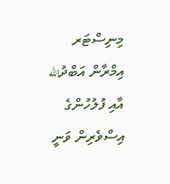މިނިސްޓަރ އިމްރާން އަބްދުالله އާއި ފުލުހުންގެ އިސްވެރިން ވަނީ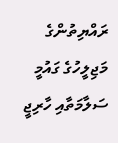ރައްޔިތުންގެ މަޖިލީހުގެ ގައުމީ ސަލާމަތާއި ހާރިޖީ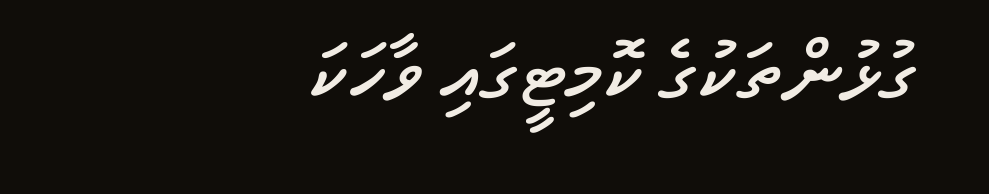ގުޅުންތަކުގެ ކޮމިޓީގައި ވާހަކަ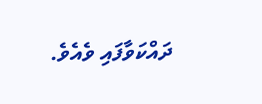ދައްކަވާފައި ވެއެވެ.